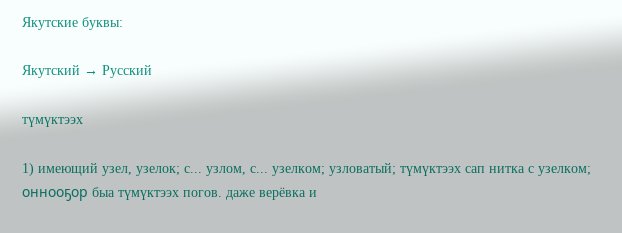Якутские буквы:

Якутский → Русский

түмүктээх

1) имеющий узел, узелок; с... узлом, с... узелком; узловатый; түмүктээх сап нитка с узелком; оннооҕор быа түмүктээх погов. даже верёвка и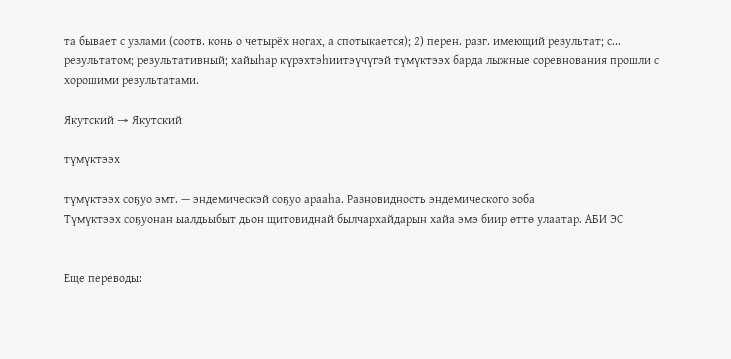та бывает с узлами (соотв. конь о четырёх ногах, а спотыкается); 2) перен. разг. имеющий результат; с... результатом; результативный; хайыһар күрэхтэһиитэүчүгэй түмүктээх барда лыжные соревнования прошли с хорошими результатами.

Якутский → Якутский

түмүктээх

түмүктээх соҕуо эмт. — эндемическэй соҕуо арааһа. Разновидность эндемического зоба
Түмүктээх соҕуонан ыалдьыбыт дьон щитовиднай былчархайдарын хайа эмэ биир өттө улаатар. АБИ ЭС


Еще переводы: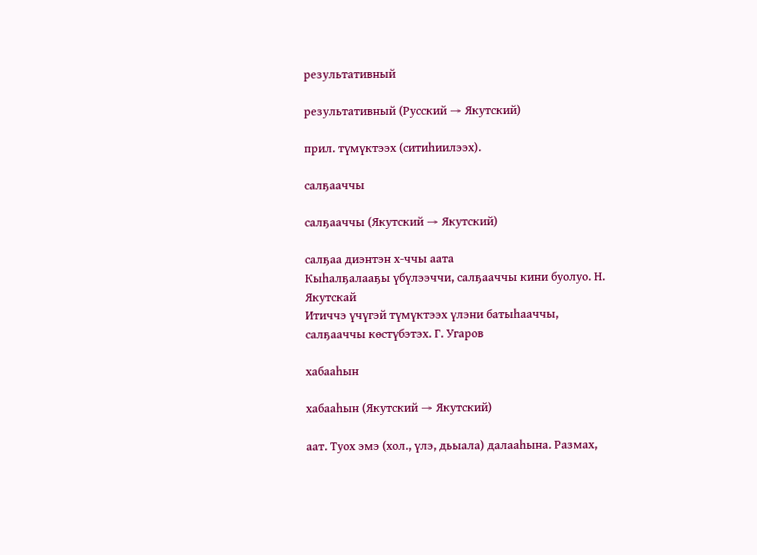результативный

результативный (Русский → Якутский)

прил. түмүктээх (ситиһиилээх).

салҕааччы

салҕааччы (Якутский → Якутский)

салҕаа диэнтэн х-ччы аата
Кыһалҕалааҕы үбүлээччи, салҕааччы кини буолуо. Н. Якутскай
Итиччэ үчүгэй түмүктээх үлэни батыһааччы, салҕааччы көстүбэтэх. Г. Угаров

хабааһын

хабааһын (Якутский → Якутский)

аат. Туох эмэ (хол., үлэ, дьыала) далааһына. Размах,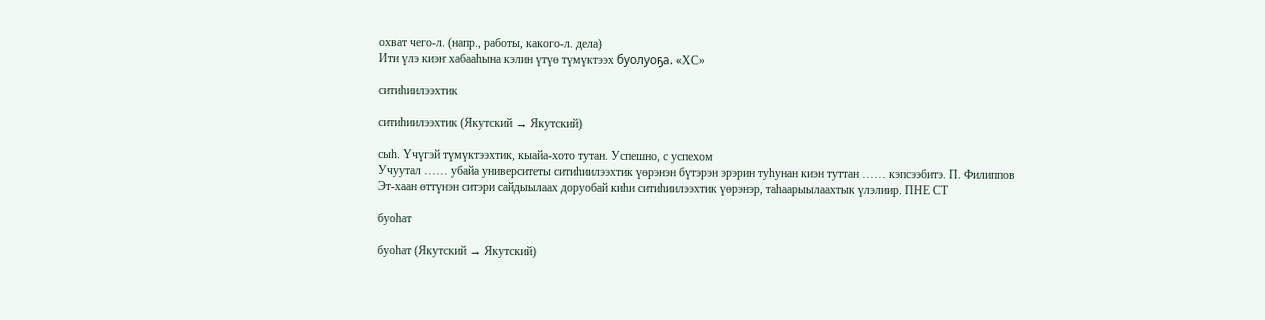охват чего-л. (напр., работы, какого-л. дела)
Ити үлэ киэҥ хабааһына кэлин үтүө түмүктээх буолуоҕа. «ХС»

ситиһиилээхтик

ситиһиилээхтик (Якутский → Якутский)

сыһ. Үчүгэй түмүктээхтик, кыайа-хото тутан. Успешно, с успехом
Учуутал …… убайа университеты ситиһиилээхтик үөрэнэн бүтэрэн эрэрин туһунан киэн туттан …… кэпсээбитэ. П. Филиппов
Эт-хаан өттүнэн ситэри сайдыылаах доруобай киһи ситиһиилээхтик үөрэнэр, таһаарыылаахтык үлэлиир. ПНЕ СТ

буоһат

буоһат (Якутский → Якутский)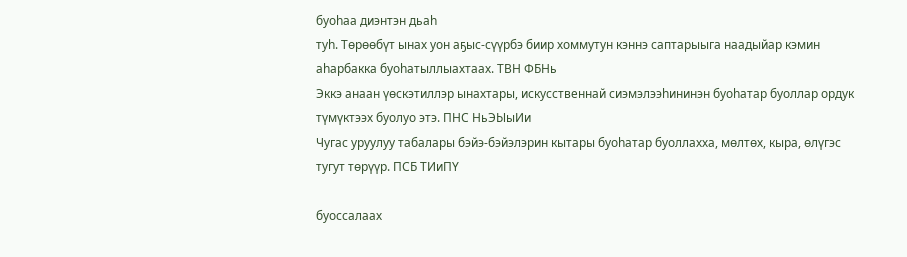буоһаа диэнтэн дьаһ
туһ. Төрөөбүт ынах уон аҕыс-сүүрбэ биир хоммутун кэннэ саптарыыга наадыйар кэмин аһарбакка буоһатыллыахтаах. ТВН ФБНь
Эккэ анаан үөскэтиллэр ынахтары, искусственнай сиэмэлээһининэн буоһатар буоллар ордук түмүктээх буолуо этэ. ПНС НьЭЫыИи
Чугас уруулуу табалары бэйэ-бэйэлэрин кытары буоһатар буоллахха, мөлтөх, кыра, өлүгэс тугут төрүүр. ПСБ ТИиПҮ

буоссалаах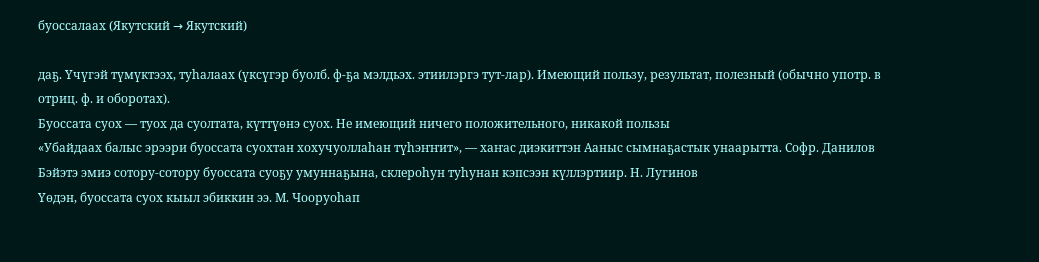буоссалаах (Якутский → Якутский)

даҕ. Үчүгэй түмүктээх, туһалаах (үксүгэр буолб. ф-ҕа мэлдьэх. этиилэргэ тут-лар). Имеющий пользу, результат, полезный (обычно употр. в отриц. ф. и оборотах).
Буоссата суох — туох да суолтата, күттүөнэ суох. Не имеющий ничего положительного, никакой пользы
«Убайдаах балыс эрээри буоссата суохтан хохучуоллаһан түһэҥҥит», — хаҥас диэкиттэн Ааныс сымнаҕастык унаарытта. Софр. Данилов
Бэйэтэ эмиэ сотору-сотору буоссата суоҕу умуннаҕына, склероһун туһунан кэпсээн күллэртиир. Н. Лугинов
Үөдэн, буоссата суох кыыл эбиккин ээ. М. Чооруоһап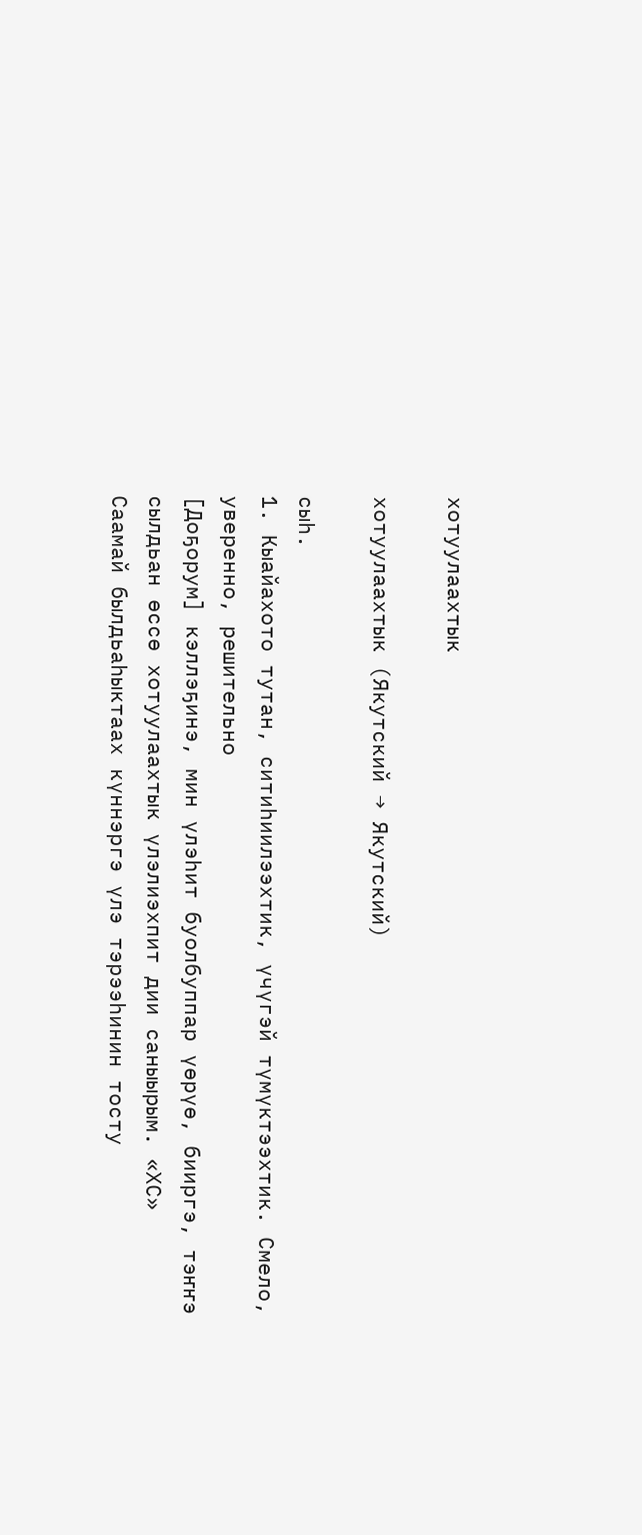хотуулаахтык

хотуулаахтык (Якутский → Якутский)

сыһ.
1. Кыайахото тутан, ситиһиилээхтик, үчүгэй түмүктээхтик. Смело, уверенно, решительно
[Доҕорум] кэллэҕинэ, мин үлэһит буолбуппар үөрүө, бииргэ, тэҥҥэ сылдьан өссө хотуулаахтык үлэлиэхпит дии саныырым. «ХС»
Саамай былдьаһыктаах күннэргэ үлэ тэрээһинин тосту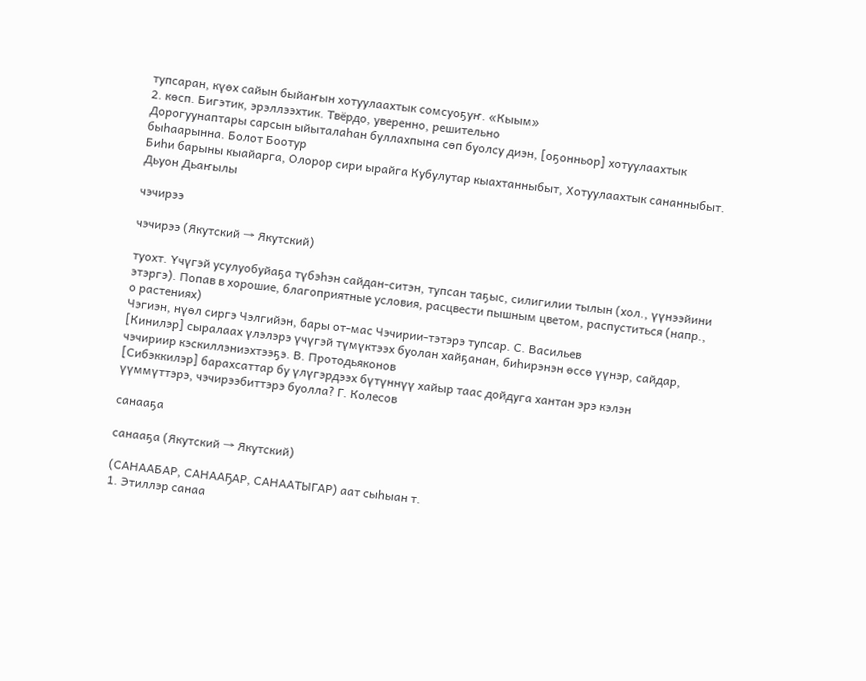тупсаран, күөх сайын быйаҥын хотуулаахтык сомсуоҕуҥ. «Кыым»
2. көсп. Бигэтик, эрэллээхтик. Твёрдо, уверенно, решительно
Дорогуунаптары сарсын ыйыталаһан буллахпына сөп буолсу диэн, [оҕонньор] хотуулаахтык быһаарынна. Болот Боотур
Биһи барыны кыайарга, Олорор сири ырайга Кубулутар кыахтанныбыт, Хотуулаахтык сананныбыт. Дьуон Дьаҥылы

чэчирээ

чэчирээ (Якутский → Якутский)

туохт. Үчүгэй усулуобуйаҕа түбэһэн сайдан-ситэн, тупсан таҕыс, силигилии тылын (хол., үүнээйини этэргэ). Попав в хорошие, благоприятные условия, расцвести пышным цветом, распуститься (напр., о растениях)
Чэгиэн, нүөл сиргэ Чэлгийэн, бары от-мас Чэчирии-тэтэрэ тупсар. С. Васильев
[Кинилэр] сыралаах үлэлэрэ үчүгэй түмүктээх буолан хайҕанан, биһирэнэн өссө үүнэр, сайдар, чэчириир кэскиллэниэхтээҕэ. В. Протодьяконов
[Сибэккилэр] барахсаттар бу үлүгэрдээх бүтүннүү хайыр таас дойдуга хантан эрэ кэлэн үүммүттэрэ, чэчирээбиттэрэ буолла? Г. Колесов

санааҕа

санааҕа (Якутский → Якутский)

(САНААБАР, САНААҔАР, САНААТЫГАР) аат сыһыан т.
1. Этиллэр санаа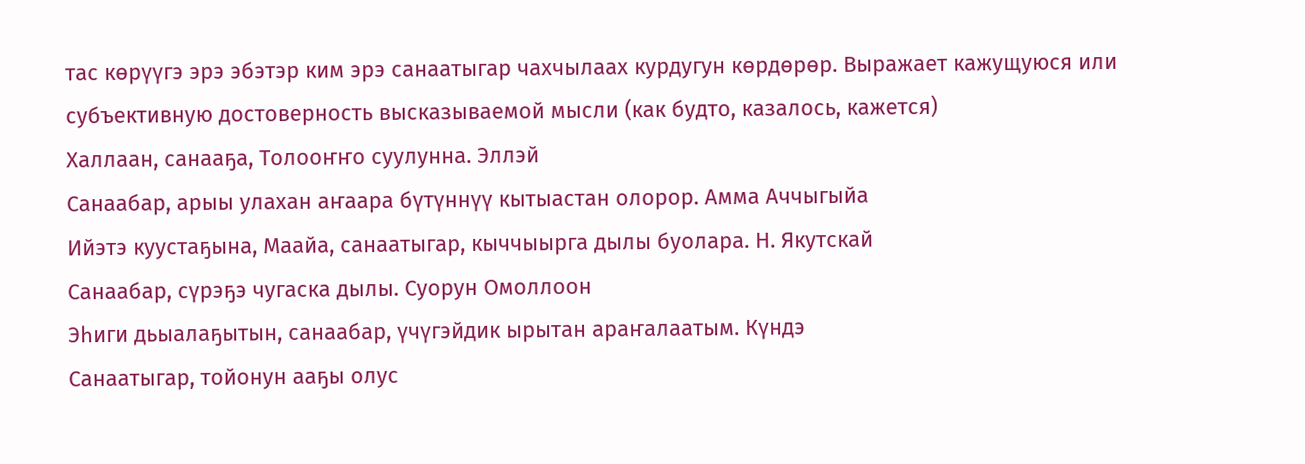тас көрүүгэ эрэ эбэтэр ким эрэ санаатыгар чахчылаах курдугун көрдөрөр. Выражает кажущуюся или субъективную достоверность высказываемой мысли (как будто, казалось, кажется)
Халлаан, санааҕа, Толооҥҥо суулунна. Эллэй
Санаабар, арыы улахан аҥаара бүтүннүү кытыастан олорор. Амма Аччыгыйа
Ийэтэ куустаҕына, Маайа, санаатыгар, кыччыырга дылы буолара. Н. Якутскай
Санаабар, сүрэҕэ чугаска дылы. Суорун Омоллоон
Эһиги дьыалаҕытын, санаабар, үчүгэйдик ырытан араҥалаатым. Күндэ
Санаатыгар, тойонун ааҕы олус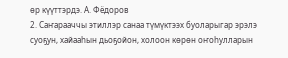өр күүттэрдэ. А. Фёдоров
2. Саҥарааччы этиллэр санаа түмүктээх буоларыгар эрэлэ суоҕун, хайааһын дьоҕойон, холоон көрөн оҥоһулларын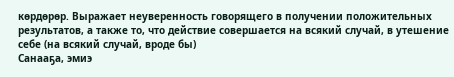көрдөрөр. Выражает неуверенность говорящего в получении положительных результатов, а также то, что действие совершается на всякий случай, в утешение себе (на всякий случай, вроде бы)
Санааҕа, эмиэ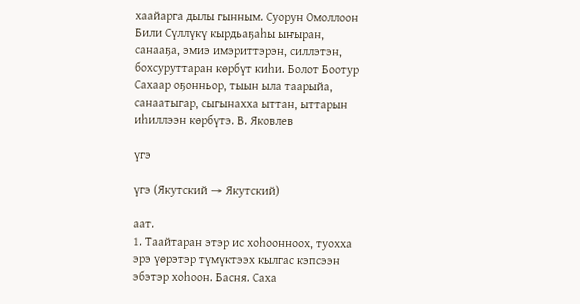хаайарга дылы гынным. Суорун Омоллоон
Били Сүллүкү кырдьаҕаһы ыҥыран, санааҕа, эмиэ имэриттэрэн, силлэтэн, бохсуруттаран көрбүт киһи. Болот Боотур
Сахаар оҕонньор, тыын ыла таарыйа, санаатыгар, сыгынахха ыттан, ыттарын иһиллээн көрбүтэ. В. Яковлев

үгэ

үгэ (Якутский → Якутский)

аат.
1. Таайтаран этэр ис хоһоонноох, туохха эрэ үөрэтэр түмүктээх кылгас кэпсээн эбэтэр хоһоон. Басня. Саха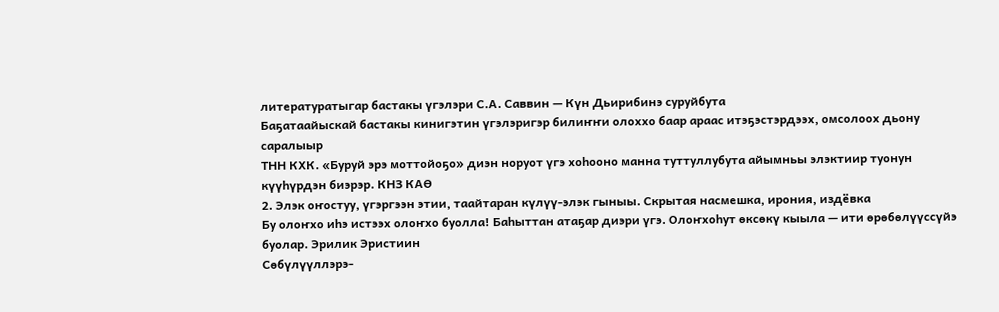литературатыгар бастакы үгэлэри С.А. Саввин — Күн Дьирибинэ суруйбута
Баҕатаайыскай бастакы кинигэтин үгэлэригэр билиҥҥи олоххо баар араас итэҕэстэрдээх, омсолоох дьону саралыыр
ТНН КХК. «Буруй эрэ моттойоҕо» диэн норуот үгэ хоһооно манна туттуллубута айымньы элэктиир туонун күүһүрдэн биэрэр. КНЗ КАӨ
2. Элэк оҥостуу, үгэргээн этии, таайтаран күлүү-элэк гыныы. Скрытая насмешка, ирония, издёвка
Бу олоҥхо иһэ истээх олоҥхо буолла! Баһыттан атаҕар диэри үгэ. Олоҥхоһут өксөкү кыыла — ити өрөбөлүүссүйэ буолар. Эрилик Эристиин
Сөбүлүүллэрэ-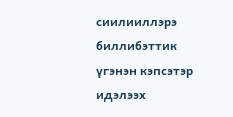сиилииллэрэ биллибэттик үгэнэн кэпсэтэр идэлээх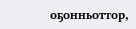оҕонньоттор,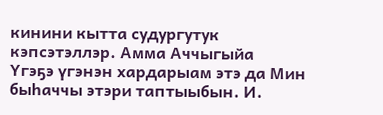кинини кытта судургутук кэпсэтэллэр. Амма Аччыгыйа
Үгэҕэ үгэнэн хардарыам этэ да Мин быһаччы этэри таптыыбын. И.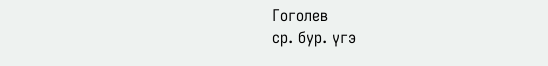Гоголев
ср. бур. үгэ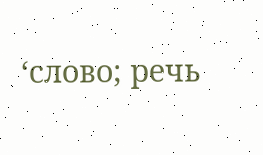‘слово; речь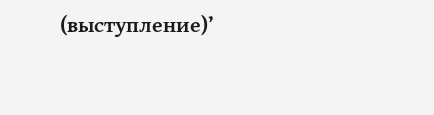(выступление)’